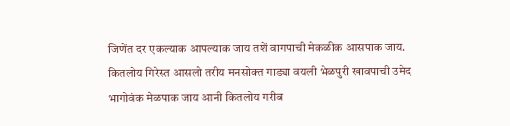जिणेंत दर एकल्याक आपल्याक जाय तशें वागपाची मेकळीक आसपाक जाय. कितलोय गिरेस्त आसलो तरीय मनसोक्त गाड्या वयली भेळपुरी खावपाची उमेद भागोवंक मेळपाक जाय आनी कितलोय गरीब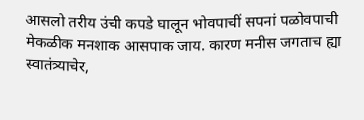आसलो तरीय उंची कपडे घालून भोवपाचीं सपनां पळोवपाची मेकळीक मनशाक आसपाक जाय. कारण मनीस जगताच ह्या स्वातंत्र्याचेर,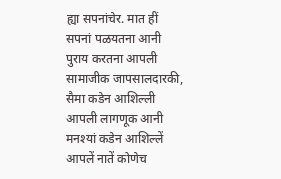ह्या सपनांचेर. मात हीं सपनां पळयतना आनी पुराय करतना आपली सामाजीक जापसालदारकी, सैमा कडेन आशिल्ली आपली लागणूक आनी मनश्यां कडेन आशिल्लें आपलें नातें कोणेच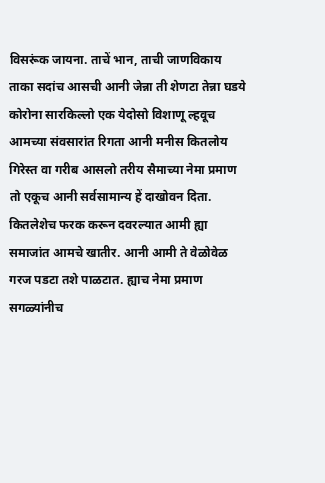विसरूंक जायना. ताचें भान, ताची जाणविकाय ताका सदांच आसची आनी जेन्ना ती शेणटा तेन्ना घडये कोरोना सारकिल्लो एक येदोसो विशाणू ल्हवूच आमच्या संवसारांत रिगता आनी मनीस कितलोय गिरेस्त वा गरीब आसलो तरीय सैमाच्या नेमा प्रमाण तो एकूच आनी सर्वसामान्य हें दाखोवन दिता.
कितलेशेच फरक करून दवरल्यात आमी ह्या समाजांत आमचे खातीर. आनी आमी ते वेळोवेळ गरज पडटा तशे पाळटात. ह्याच नेमा प्रमाण सगळ्यांनीच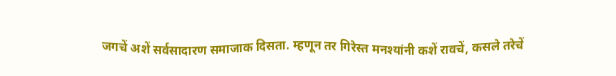जगचें अशें सर्वसादारण समाजाक दिसता. म्हणून तर गिरेस्त मनश्यांनी कशें रावचें, कसले तरेचें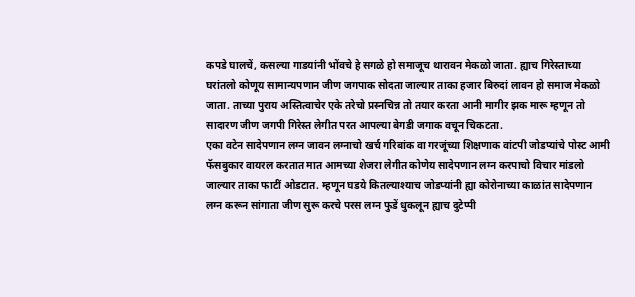कपडे घालचें, कसल्या गाडयांनी भोंवचे हे सगळे हो समाजूच थारावन मेकळो जाता. ह्याच गिरेस्ताच्या घरांतलो कोणूय सामान्यपणान जीण जगपाक सोदता जाल्यार ताका हजार बिरुदां लावन हो समाज मेकळो जाता. ताच्या पुराय अस्तित्वाचेर एके तरेचो प्रस्नचिन्न तो तयार करता आनी मागीर झक मारू म्हणून तो सादारण जीण जगपी गिरेस्त लेगीत परत आपल्या बेगडी जगाक वचून चिकटता.
एका वटेन सादेपणान लग्न जावन लग्नाचो खर्च गरिबांक वा गरजूंच्या शिक्षणाक वांटपी जोडप्यांचे पोस्ट आमी फॅसबुकार वायरल करतात मात आमच्या शेजरा लेगीत कोणेय सादेपणान लग्न करपाचो विचार मांडलो जाल्यार ताका फाटीं ओडटात. म्हणून घडये कितल्याश्याच जोडप्यांनी ह्या कोरोनाच्या काळांत सादेपणान लग्न करून सांगाता जीण सुरू करचे परस लग्न फुडें धुकलून ह्याच दुटेप्पी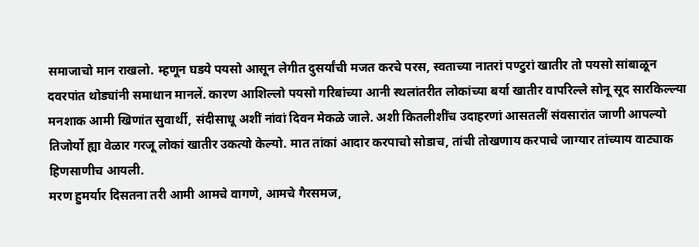समाजाचो मान राखलो. म्हणून घडये पयसो आसून लेगीत दुसर्यांची मजत करचे परस, स्वताच्या नातरां पण्टुरां खातीर तो पयसो सांबाळून दवरपांत थोड्यांनी समाधान मानलें. कारण आशिल्लो पयसो गरिबांच्या आनी स्थलांतरीत लोकांच्या बर्या खातीर वापरिल्ले सोनू सूद सारकिल्ल्या मनशाक आमी खिणांत सुवार्थी, संदीसाधू अशीं नांवां दिवन मेकळे जाले. अशी कितलीशींच उदाहरणां आसतलीं संवसारांत जाणी आपल्यो तिजोर्यो ह्या वेळार गरजू लोकां खातीर उकत्यो केल्यो. मात तांकां आदार करपाचो सोडाच, तांची तोखणाय करपाचे जाग्यार तांच्याय वाट्याक हिणसाणीच आयली.
मरण हुमर्यार दिसतना तरी आमी आमचे वागणे, आमचे गैरसमज,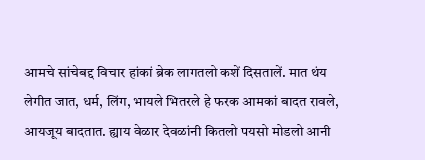आमचे सांचेबद्द विचार हांकां ब्रेक लागतलो कशें दिसतालें. मात थंय लेगीत जात, धर्म, लिंग, भायले भितरले हे फरक आमकां बादत रावले, आयजूय बादतात. ह्याय वेळार देवळांनी कितलो पयसो मोडलो आनी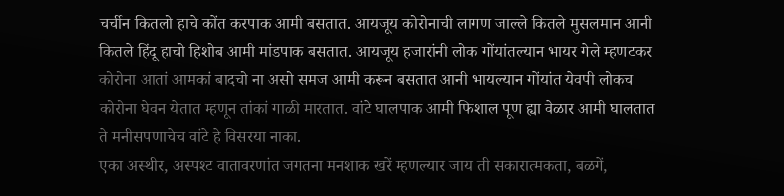चर्चीन कितलो हाचे कोंत करपाक आमी बसतात. आयजूय कोरोनाची लागण जाल्ले कितले मुसलमान आनी कितले हिंदू हाचो हिशोब आमी मांडपाक बसतात. आयजूय हजारांनी लोक गोंयांतल्यान भायर गेले म्हणटकर कोरोना आतां आमकां बादचो ना असो समज आमी करून बसतात आनी भायल्यान गोंयांत येवपी लोकच कोरोना घेवन येतात म्हणून तांकां गाळी मारतात. वांटे घालपाक आमी फिशाल पूण ह्या वेळार आमी घालतात ते मनीसपणाचेच वांटे हे विसरया नाका.
एका अस्थीर, अस्पश्ट वातावरणांत जगतना मनशाक खरें म्हणल्यार जाय ती सकारात्मकता, बळगें,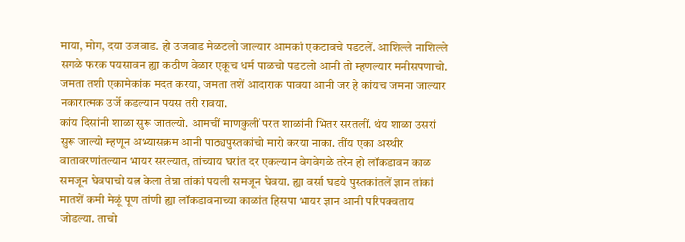माया, मोग, दया उजवाड. हो उजवाड मेळटलो जाल्यार आमकां एकटावचे पडटलें. आशिल्ले नाशिल्ले सगळे फरक पयसावन ह्या कठीण वेळार एकूच धर्म पाळचो पडटलो आनी तो म्हणल्यार मनीसपणाचो. जमता तशी एकामेकांक मदत करया, जमता तशें आदाराक पावया आनी जर हे कांयच जमना जाल्यार नकारात्मक उर्जे कडल्यान पयस तरी रावया.
कांय दिसांनी शाळा सुरू जातल्यो. आमचीं माणकुलीं परत शाळांनी भितर सरतलीं. थंय शाळा उसरां सुरू जाल्यो म्हणून अभ्यासक्रम आनी पाठ्यपुस्तकांचो मारो करया नाका. तींय एका अस्थीर वातावरणांतल्यान भायर सरल्यात, तांच्याय घरांत दर एकल्यान वेगवेगळे तरेन हो लॉकडावन काळ समजून घेवपाचो यत्न केला तेन्ना तांकां पयली समजून घेवया. ह्या वर्सा घडये पुस्तकांतलें ज्ञान तांकां मातशें कमी मेळूं पूण तांणी ह्या लॉकडावनाच्या काळांत हिसपा भायर ज्ञान आनी परिपक्वताय जोडल्या. ताचो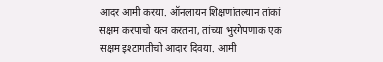आदर आमी करया. ऑनलायन शिक्षणांतल्यान तांकां सक्षम करपाचो यत्न करतना, तांच्या भुरगेपणाक एक सक्षम इश्टागतीचो आदार दिवया. आमी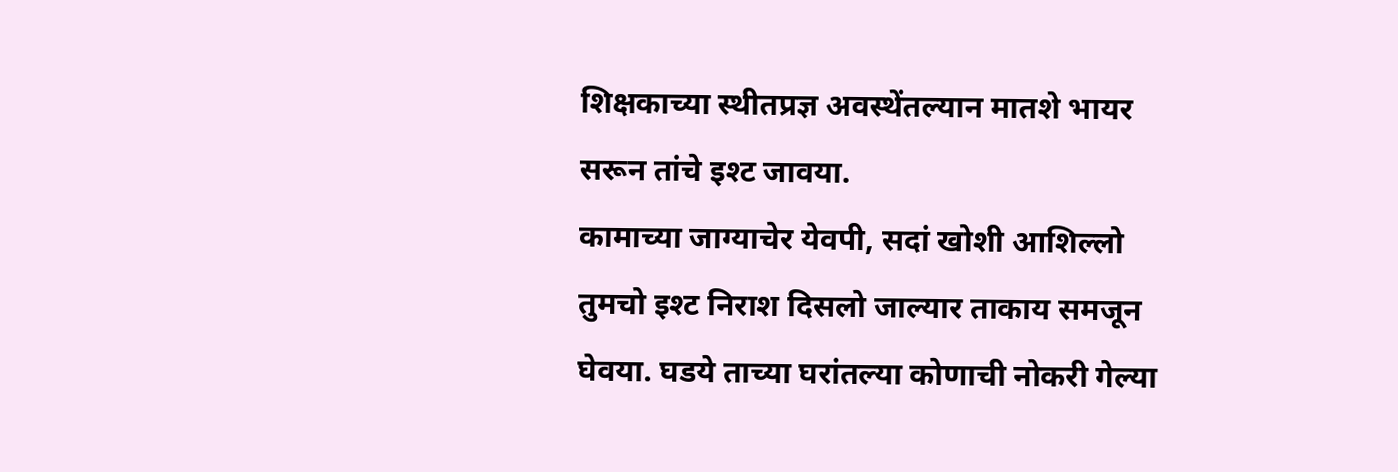शिक्षकाच्या स्थीतप्रज्ञ अवस्थेंतल्यान मातशे भायर सरून तांचे इश्ट जावया.
कामाच्या जाग्याचेर येवपी, सदां खोशी आशिल्लो तुमचो इश्ट निराश दिसलो जाल्यार ताकाय समजून घेवया. घडये ताच्या घरांतल्या कोणाची नोकरी गेल्या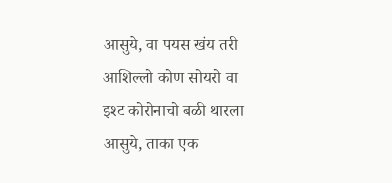आसुये, वा पयस खंय तरी आशिल्लो कोण सोयरो वा इश्ट कोरोनाचो बळी थारला आसुये, ताका एक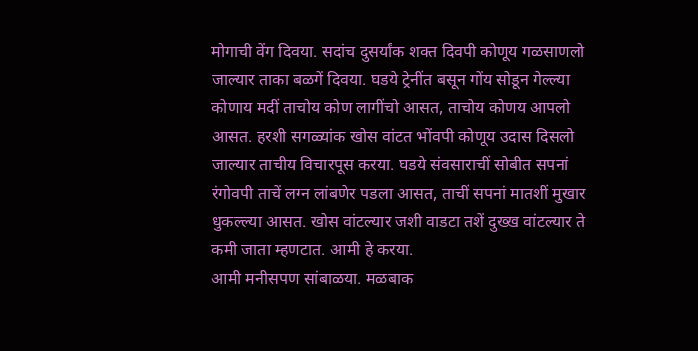मोगाची वेंग दिवया. सदांच दुसर्यांक शक्त दिवपी कोणूय गळसाणलो जाल्यार ताका बळगें दिवया. घडये ट्रेनींत बसून गोंय सोडून गेल्ल्या कोणाय मदीं ताचोय कोण लागींचो आसत, ताचोय कोणय आपलो आसत. हरशी सगळ्यांक खोस वांटत भोंवपी कोणूय उदास दिसलो जाल्यार ताचीय विचारपूस करया. घडये संवसाराचीं सोबीत सपनां रंगोवपी ताचें लग्न लांबणेर पडला आसत, ताचीं सपनां मातशीं मुखार धुकल्ल्या आसत. खोस वांटल्यार जशी वाडटा तशें दुख्ख वांटल्यार ते कमी जाता म्हणटात. आमी हे करया.
आमी मनीसपण सांबाळया. मळबाक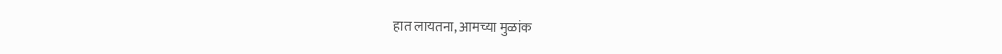हात लायतना, आमच्या मुळांक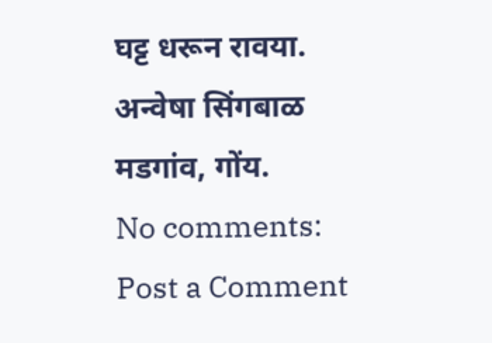घट्ट धरून रावया.
अन्वेषा सिंगबाळ
मडगांव, गोंय.
No comments:
Post a Comment